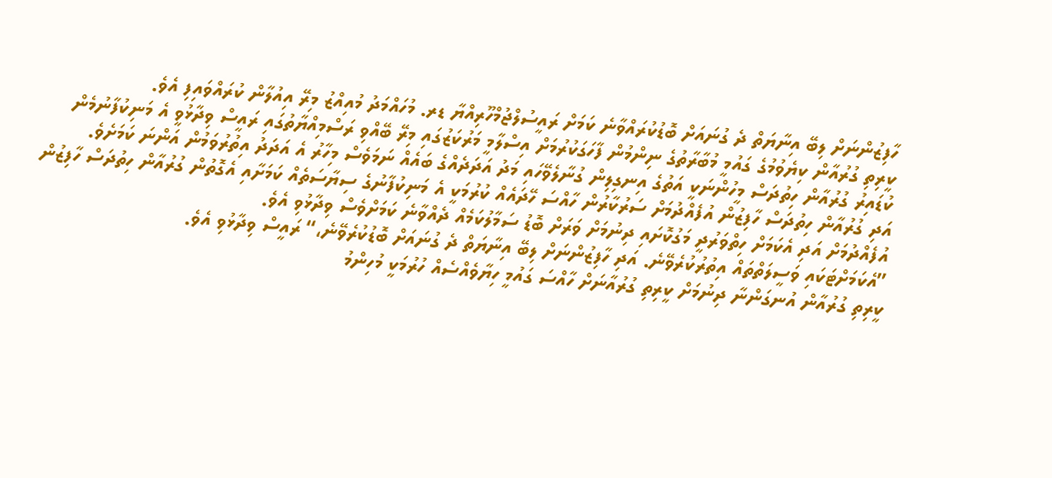ހާފިޒުންނަށް ލިބޭ އިނާޔަތް ދެ ގުނައަށް ބޮޑުކުރައްވާނެ ކަމަށް ރައީސުލްޖުމްހޫރިއްޔާ ޑރ. މުހައްމަދު މުއިއްޒު މިރޭ އިއުލާން ކުރައްވައިފި އެވެ.
ކީރިތި ގުރުއާން ކިޔެވުމުގެ ގައުމީ މުބާރާތުގެ ނިންމުން ފާހަގަކުރުމަށް އިސްލާމީ މަރުކަޒުގައި މިރޭ ބޭއްވި ރަސްމިއްޔާތުގައި ރައީސް ވިދާޅުވީ އެ މަނިކުފާނުމެން ކުޑައިރު ގުރުއާން ހިތުދަސް މީހުންނަކީ އަތުގެ އިނގިލިން ގުނާލެވޭހައި މަދު އަދަދެއްގެ ބައެއް ނަމަވެސް މިހާރު އެ އަދަދު އިތުރުވަމުން އަންނަ ކަމަށެވެ.
އަދި ގުރުއާން ހިތުދަސް ހާފިޒުން އުފެއްދުމަށް ސަރުކާރުން ހާއްސަ ހޭދައެއް ކުރުމަކީ އެ މަނިކުފާނުގެ ސިޔާސަތެއް ކަމަށާއި އެގޮތުން ގުރުއާން ހިތުދަސް ހާފިޒުން އުފެއްދުމަށް އަދި އެކަމަށް ހިތްވަރުދީ މަގުކޮށައި ދިނުމަށް ވަރަށް ބޮޑު ސަމާލުކަމެއް ދެއްވާނެ ކަމަށްވެސް ވިދާޅުވި އެވެ.
”އެކަމަށްޓަކައި ވަސީލަތްތައް އިތުރުކުރެވޭނެ. އަދި ހާފިޒުންނަށް ލިބޭ އިނާޔަތް ދެ ގުނައަށް ބޮޑުކުރެވޭނެ،“ ރައީސް ވިދާޅުވި އެވެ.
ކީރިތި ގުރުއާން އުނގަންނާ ދިނުމަށް ކީރިތި ގުރުއާނަށް ހާއްސަ ގައުމީ ހިޔާވެއްސެއް ހުރުމަކީ މުހިންމު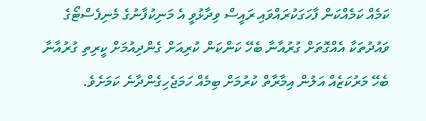ކަމެއް ކަމެއްކަން ފާހަގަކުރައްވައި ރައީސް ވިދާޅުވީ އެ މަނިކުފާނުގެ މެނިފެސްޓޯގެ ވައުދުތަކާ އެއްގޮތަށް ގުރުއާނާ ބެހޭ ކަންކަން ކުރިއަށް ގެންދިއުމަށް ކީރިތި ގުރުއާނާ ބެހޭ މަރުކަޒެއް އަލުން އިމާރާތް ކުރުމަށް ބިމެއް ހަމަޖެހިގެންދާނެ ކަމަށެވެ.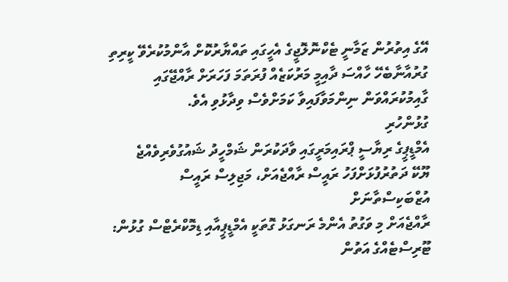އޭގެ އިތުރުން ޒަމާނީ ޓެކްނޮލޮޖީގެ އެހީގައި ތައްޔާރުކޮށް އާންމުކުރެވޭ ކީރިތި ގުރުއާނާބެހޭ ހާއްސަ ދާއިމީ މަރުކަޒެއް ފުރަތަމަ ފަހަރަށް ރާއްޖޭގައި ގާއިމުކުރައްވަން ނިންމަވާފައިވާ ކަމަށްވެސް ވިދާޅުވި އެވެ.
ގުޅުންހުރި
އެމްޑީޕީގެ ރިޔާސީ ޕްރައިމަރީގައި ވާދަކުރަން ޝަމްހީދު ޝައުގުވެރިވެއްޖެ
ޔޫކޭ ދަތުރުފުޅަށްފަހު ރައީސް ރާއްޖެއަށް، މަޖިލިސް ރައީސް އުޒްބަކިސްތާނަށް
ރާއްޖެއަށް މި ވަގުތު އެންމެ ރަނގަޅު ގޮތަކީ އެމްޑީޕީއާއި ޑިމޮކްރެޓްސް ގުޅުން:
ޓޫރިސްޓެއްގެ އަތުން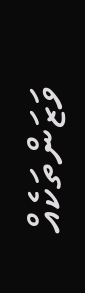ވަޒަންތަކެއް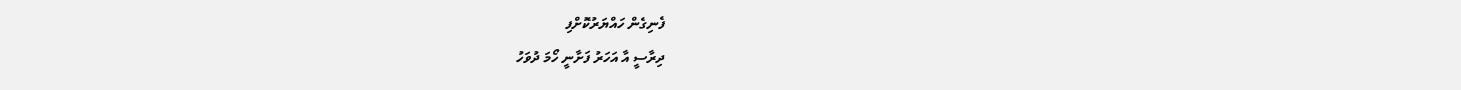ފެނިގެން ހައްޔަރުކޮށްފި
ދިރާސީ އާ އަހަރު ފަށާނީ ހޯމަ ދުވަހު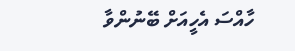ހާއްސަ އެހީއަށް ބޭނުންވާ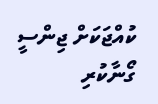ކުއްޖަކަށް ޖިންސީ ގޯނާކުރި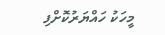މީހަކު ހައްޔަރުކޮށްފި